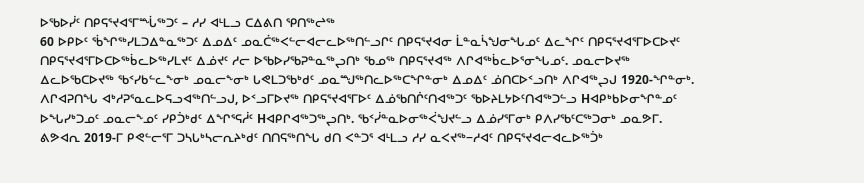ᐅᖃᐅᓰᑦ ᑎᑭᕋᕐᔪᐊᕐᒥᙶᖅᑐᑦ – ᓱᓯ ᐊᒻᒪᓗ ᑕᐃᕕᑎ ᕿᑎᖅᖠᖅ
60 ᐅᑭᐅᑦ ᖄᖏᖅᓯᒪᑐᐃᓐᓇᖅᑐᑦ ᐃᓄᐃᑦ ᓄᓇᑖᖅᐸᓪᓕᐊᓕᓚᐅᖅᑎᓪᓗᒋᑦ ᑎᑭᕋᕐᔪᐊᓂ ᒫᓐᓇᓵᖑᓂᖓᓄᑦ ᐃᓚᖏᑦ ᑎᑭᕋᕐᔪᐊᕐᒥᐅᑕᐅᔪᑦ ᑎᑭᕋᕐᔪᐊᕐᒥᐅᑕᐅᖅᑳᓚᐅᖅᓯᒪᔪᑦ ᐃᓅᔪᑦ ᓱᓕ ᐅᖃᐅᓯᖃᕈᓐᓇᖅᖢᑎᒃ ᖃᓄᖅ ᑎᑭᕋᕐᔪᐊᖅ ᐱᒋᐊᖅᑳᓚᐅᕐᓂᖓᓄᑦ. ᓄᓇᓕᐅᔪᖅ ᐃᓚᐅᖃᑕᐅᔪᖅ ᖃᑉᓯᑲᓪᓚᖕᓂᒃ ᓄᓇᓕᖕᓂᒃ ᒐᕙᒪᑐᖃᒃᑯᑦ ᓄᓇᙳᖅᑎᓚᐅᖅᑕᖏᓐᓂᒃ ᐃᓄᐃᑦ ᓅᑎᑕᐅᑉᓗᑎᒃ ᐱᒋᐊᖅᖢᒍ 1920-ᖏᓐᓂᒃ.
ᐱᒋᐊᕈᑎᖓ ᐊᒃᓱᕈᕐᓇᓚᐅᕋᓗᐊᖅᑎᓪᓗᒍ, ᐅᑉᓗᒥᐅᔪᖅ ᑎᑭᕋᕐᔪᐊᕐᒥᐅᑦ ᐃᓅᖃᑎᒌᑦᑎᐊᖅᑐᑦ ᖃᐅᔨᒪᔭᐅᑦᑎᐊᖅᑐᓪᓗ Hᐊᑭᒃᑲᐅᓂᖏᓐᓄᑦ ᐅᖓᓯᒃᑐᓄᑦ ᓄᓇᓕᖕᓄᑦ ᓯᑭᑑᒃᑯᑦ ᐃᖏᕐᕋᓲᑦ Hᐊᑭᒋᐊᖅᑐᖅᖢᑎᒃ. ᖃᑉᓰᓐᓇᐅᓂᖅᐹᖑᔪᓪᓗ ᐃᓅᓯᕐᒥᓂᒃ ᑭᐱᓯᖃᑦᑕᖅᑐᓂᒃ ᓄᓇᕗᒥ.
ᕕᕗᐊᕆ 2019-ᒥ ᑭᕙᓪᓕᕐᒥ ᑐᓴᒐᒃᓴᓕᕆᔨᒃᑯᑦ ᑎᑎᕋᖅᑎᖓ ᑯᑎ ᐸᓐᑐᕐ ᐊᒻᒪᓗ ᓱᓯ ᓇᐸᔪᖅ−ᓱᐊᑦ ᑎᑭᕋᕐᔪᐊᓕᐊᓚᐅᖅᑑᒃ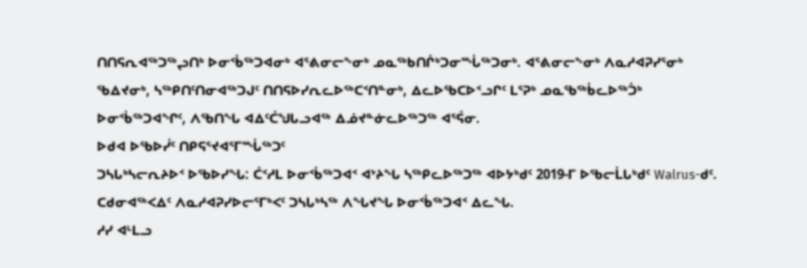ᑎᑎᕋᕆᐊᖅᑐᖅᖢᑎᒃ ᐅᓂᑉᑳᖅᑐᐊᓂᒃ ᐊᕐᕕᓂᓕᖕᓂᒃ ᓄᓇᖅᑲᑎᒌᒃᑐᓂᙶᖅᑐᓂᒃ. ᐊᕐᕕᓂᓕᖕᓂᒃ ᐱᓇᓱᐊᕈᓯᕐᓂᒃ ᖃᐃᔪᓂᒃ, ᓴᖅᑭᑎᑦᑎᓂᐊᖅᑐᒍᑦ ᑎᑎᕋᐅᓯᕆᓚᐅᖅᑕᑉᑎᓐᓂᒃ, ᐃᓚᐅᖃᑕᐅᑉᓗᒋᑦ ᒪᕐᕈᒃ ᓄᓇᖃᖅᑳᓚᐅᖅᑑᒃ ᐅᓂᑉᑳᖅᑐᐊᖏᑦ, ᐱᖃᑎᖓ ᐊᐃᑦᑖᖑᒐᓗᐊᖅ ᐃᓅᔪᓐᓃᓚᐅᖅᑐᖅ ᐊᕐᕌᓂ.
ᐅᑯᐊ ᐅᖃᐅᓰᑦ ᑎᑭᕋᕐᔪᐊᕐᒥᙶᖅᑐᑦ
ᑐᓴᒐᒃᓴᓕᕆᔨᐅᑉ ᐅᖃᐅᓯᖓ: ᑖᑉᓱᒪ ᐅᓂᑉᑳᖅᑐᐊᑉ ᐊᔾᔨᖓ ᓴᖅᑭᓚᐅᖅᑐᖅ ᐊᐅᔭᒃᑯᑦ 2019-ᒥ ᐅᖃᓕᒫᒐᒃᑯᑦ Walrus-ᑯᑦ. ᑕᑯᓂᐊᖅᐸᐃᑦ ᐱᓇᓱᐊᕈᓯᐅᓕᕐᒥᒃᐸᑦ ᑐᓴᒐᒃᓴᖅ ᐱᖓᔪᖓ ᐅᓂᑉᑳᖅᑐᐊᑉ ᐃᓚᖓ.
ᓱᓯ ᐊᒻᒪᓗ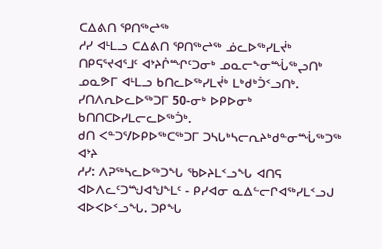ᑕᐃᕕᑎ ᕿᑎᖅᖠᖅ
ᓱᓯ ᐊᒻᒪᓗ ᑕᐃᕕᑎ ᕿᑎᖅᖠᖅ ᓅᓚᐅᖅᓯᒪᔫᒃ ᑎᑭᕋᕐᔪᐊᕐᒧᑦ ᐊᔾᔨᒌᙱᑦᑐᓂᒃ ᓄᓇᓕᖕᓂᙶᖅᖢᑎᒃ ᓄᓇᕗᒥ ᐊᒻᒪᓗ ᑲᑎᓚᐅᖅᓯᒪᔫᒃ ᒪᒃᑯᒃᑑᑉᓗᑎᒃ. ᓯᑎᐱᕆᐅᓚᐅᖅᑐᒥ 50-ᓂᒃ ᐅᑭᐅᓂᒃ ᑲᑎᑎᑕᐅᓯᒪᓕᓚᐅᖅᑑᒃ.
ᑯᑎ ᐸᓐᑐᕐ/ᐅᑭᐅᖅᑕᖅᑐᒥ ᑐᓴᒐᒃᓴᓕᕆᔨᒃᑯᓐᓂᙶᖅᑐᖅ ᐊᔾᔨ
ᓱᓯ: ᐱᕈᖅᓴᓚᐅᖅᑐᖓ ᖃᐅᔨᒪᑉᓗᖓ ᐊᑎᕋ ᐊᐅᐱᓚᑦᑐᙳᐊᖑᖕᒪᑦ - ᑭᓯᐊᓂ ᓇᐃᓪᓕᒋᐊᖅᓯᒪᑉᓗᒍ ᐊᐅᐸᐅᑉᓗᖓ. ᑐᑭᖓ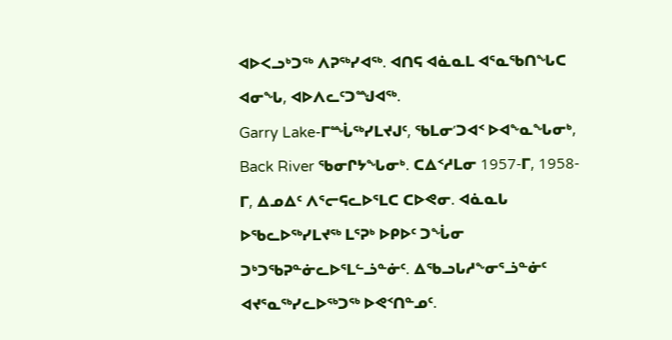ᐊᐅᐸᓗᒃᑐᖅ ᐱᕈᖅᓯᐊᖅ. ᐊᑎᕋ ᐊᓈᓇᒪ ᐊᕐᓇᖃᑎᖓᑕ ᐊᓂᖓ, ᐊᐅᐱᓚᑦᑐᙳᐊᖅ.
Garry Lake-ᒥᙶᖅᓯᒪᔪᒍᑦ, ᖃᒪᓂ’ᑐᐊᑉ ᐅᐊᖕᓇᖓᓂᒃ, Back River ᖃᓂᒋᔭᖓᓂᒃ. ᑕᐃᑉᓱᒪᓂ 1957-ᒥ, 1958-ᒥ, ᐃᓄᐃᑦ ᐱᕐᓕᕋᓚᐅᕐᒪᑕ ᑕᐅᕙᓂ. ᐊᓈᓇᒐ ᐅᖃᓚᐅᖅᓯᒪᔪᖅ ᒪᕐᕈᒃ ᐅᑭᐅᑦ ᑐᖔᓂ ᑐᒃᑐᖃᕈᓐᓃᓚᐅᕐᒪᓪᓘᓐᓃᑦ. ᐃᖃᓗᒐᓱᖕᓂᕐᓘᓐᓃᑦ ᐊᔪᕐᓇᖅᓯᓚᐅᖅᑐᖅ ᐅᕙᑉᑎᓐᓄᑦ.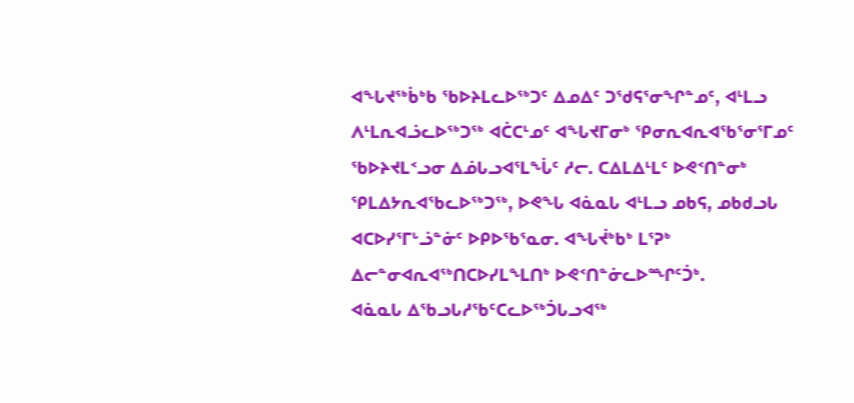ᐊᖓᔪᖅᑳᒃᑲ ᖃᐅᔨᒪᓚᐅᖅᑐᑦ ᐃᓄᐃᑦ ᑐᖁᕋᕐᓂᖏᓐᓄᑦ, ᐊᒻᒪᓗ ᐱᒻᒪᕆᐊᓘᓚᐅᖅᑐᖅ ᐊᑖᑕᒻᓄᑦ ᐊᖓᔪᒥᓂᒃ ᕿᓂᕆᐊᕆᐊᖃᕐᓂᕐᒥᓄᑦ ᖃᐅᔨᔪᒪᑉᓗᓂ ᐃᓅᒐᓗᐊᕐᒪᖔᑦ ᓱᓕ. ᑕᐃᒪᐃᒻᒪᑦ ᐅᕙᑉᑎᓐᓂᒃ ᕿᒪᐃᔭᕆᐊᖃᓚᐅᖅᑐᖅ, ᐅᕙᖓ ᐊᓈᓇᒐ ᐊᒻᒪᓗ ᓄᑲᕋ, ᓄᑲᑯᓗᒐ ᐊᑕᐅᓯᕐᒥᒡᓘᓐᓃᑦ ᐅᑭᐅᖃᕐᓇᓂ. ᐊᖓᔫᒃᑲᒃ ᒪᕐᕈᒃ ᐃᓕᓐᓂᐊᕆᐊᖅᑎᑕᐅᓯᒪᖕᒪᑎᒃ ᐅᕙᑉᑎᓐᓃᓚᐅᙱᑦᑑᒃ.
ᐊᓈᓇᒐ ᐃᖃᓗᒐᓱᖃᑦᑕᓚᐅᖅᑑᒐᓗᐊᖅ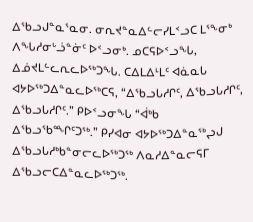ᐃᖃᓗᒍᓐᓇᕐᓇᓂ. ᓂᕆᔪᓐᓇᐃᓪᓕᓯᒪᑉᓗᑕ ᒪᕐᖕᓂᒃ ᐱᖓᓱᓂᒡᓘᓐᓃᑦ ᐅᑉᓗᓂᒃ. ᓄᑕᕋᐅᑉᓗᖓ, ᐃᓅᔪᒪᓪᓚᕆᓚᐅᖅᑐᖓ. ᑕᐃᒪᐃᒻᒪᑦ ᐊᓈᓇᒐ ᐊᔭᐅᖅᑐᐃᓐᓇᓚᐅᖅᑕᕋ, “ᐃᖃᓗᒐᓱᒋᑦ, ᐃᖃᓗᒐᓱᒋᑦ, ᐃᖃᓗᒐᓱᒋᑦ.” ᑭᐅᑉᓗᓂᖓ “ᐋᒃᑲ ᐃᖃᓗᖃᙱᑦᑐᖅ.” ᑭᓯᐊᓂ ᐊᔭᐅᖅᑐᐃᓐᓇᖅᖢᒍ ᐃᖃᓗᒐᓱᒃᑲᓐᓂᓕᓚᐅᖅᑐᖅ ᐱᓇᓱᐃᓐᓇᓕᕋᒥ ᐃᖃᓗᓕᑕᐃᓐᓇᓚᐅᖅᑐᖅ.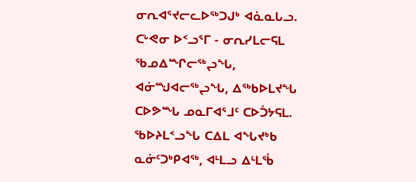ᓂᕆᐊᕐᔪᓕᓚᐅᖅᑐᒍᒃ ᐊᓈᓇᒐᓗ.
ᑕᒡᕙᓂ ᐅᑉᓗᕐᒥ - ᓂᕆᓯᒪᓕᕋᒪ ᖃᓄᐃᙱᓕᖅᖢᖓ, ᐊᓃᙳᐊᓕᖅᖢᖓ, ᐃᖅᑲᐅᒪᔪᖓ ᑕᐅᕗᙵ ᓄᓇᒥᐊᕐᒧᑦ ᑕᐅᑑᔭᕋᒪ. ᖃᐅᔨᒪᑉᓗᖓ ᑕᐃᒪ ᐊᖓᔪᒃᑲ ᓇᓃᑦᑐᒃᑭᐊᖅ, ᐊᒻᒪᓗ ᐃᒻᒪᖄ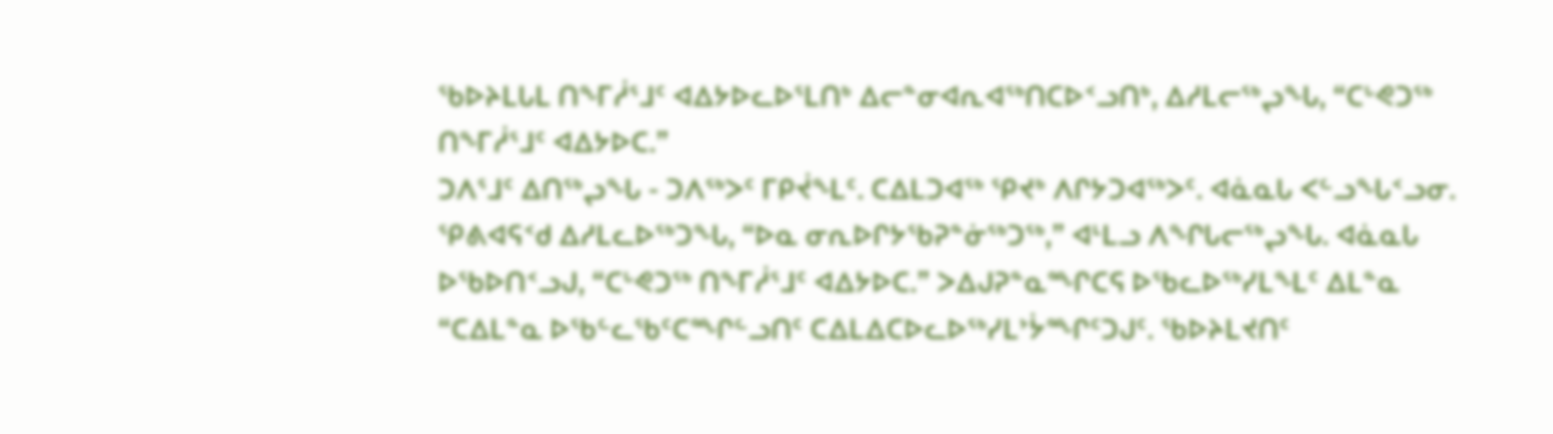ᖃᐅᔨᒪᒐᒪ ᑎᖕᒥᓲᕐᒧᑦ ᐊᐃᔭᐅᓚᐅᕐᒪᑎᒃ ᐃᓕᓐᓂᐊᕆᐊᖅᑎᑕᐅᑉᓗᑎᒃ, ᐃᓱᒪᓕᖅᖢᖓ, “ᑕᒡᕙᑐᖅ ᑎᖕᒥᓲᕐᒧᑦ ᐊᐃᔭᐅᑕ.”
ᑐᐱᕐᒧᑦ ᐃᑎᖅᖢᖓ - ᑐᐱᖅᐳᑦ ᒥᑭᔫᖕᒪᑦ. ᑕᐃᒪᑐᐊᖅ ᕿᔪᒃ ᐱᒋᔭᑐᐊᖅᐳᑦ. ᐊᓈᓇᒐ ᐸᓪᓗᖓᑉᓗᓂ. ᕿᕕᐊᕋᑉᑯ ᐃᓱᒪᓚᐅᖅᑐᖓ, “ᐅᓇ ᓂᕆᐅᒋᔭᖃᕈᓐᓃᖅᑐᖅ,” ᐊᒻᒪᓗ ᐱᖏᒐᓕᖅᖢᖓ. ᐊᓈᓇᒐ ᐅᖃᐅᑎᑉᓗᒍ, “ᑕᒡᕙᑐᖅ ᑎᖕᒥᓲᕐᒧᑦ ᐊᐃᔭᐅᑕ.” ᐳᐃᒍᕈᓐᓇᙱᑕᕋ ᐅᖃᓚᐅᖅᓯᒪᖕᒪᑦ ᐃᒪᓐᓇ “ᑕᐃᒪᓐᓇ ᐅᖃᓪᓚᖃᑦᑕᙱᓪᓗᑎᑦ ᑕᐃᒪᐃᑕᐅᓚᐅᖅᓯᒪᔾᔮᙱᑦᑐᒍᑦ. ᖃᐅᔨᒪᔪᑎᑦ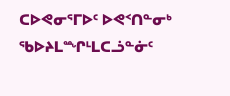ᑕᐅᕙᓂᕐᒥᐅᑦ ᐅᕙᑉᑎᓐᓂᒃ ᖃᐅᔨᒪᙱᒻᒪᑕᓘᓐᓃᑦ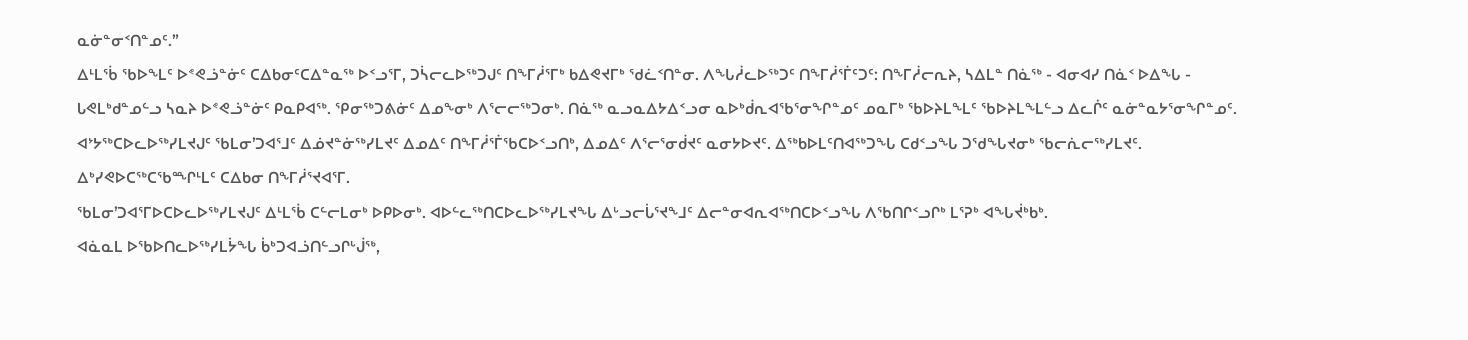ᓇᓃᓐᓂᑉᑎᓐᓄᑦ.”
ᐃᒻᒪᖄ ᖃᐅᖕᒪᑦ ᐅᕝᕙᓘᓐᓃᑦ ᑕᐃᑲᓂᑦᑕᐃᓐᓇᖅ ᐅᑉᓗᕐᒥ, ᑐᓵᓕᓚᐅᖅᑐᒍᑦ ᑎᖕᒥᓲᕐᒥᒃ ᑲᐃᕙᔪᒥᒃ ᖁᓛᑉᑎᓐᓂ. ᐱᖓᓲᓚᐅᖅᑐᑦ ᑎᖕᒥᓲᕐᒦᑦᑐᑦ: ᑎᖕᒥᓲᓕᕆᔨ, ᓴᐃᒪᓐ ᑎᓈᖅ - ᐊᓂᐊᓯ ᑎᓈᑉ ᐅᐃᖓ - ᒐᕙᒪᒃᑯᓐᓄᓪᓗ ᓴᓇᔨ ᐅᕝᕙᓘᓐᓃᑦ ᑭᓇᑭᐊᖅ. ᕿᓂᖅᑐᕕᓃᑦ ᐃᓄᖕᓂᒃ ᐱᕐᓕᓕᖅᑐᓂᒃ. ᑎᓈᖅ ᓇᓗᓇᐃᔭᐃᑉᓗᓂ ᓇᐅᒃᑰᕆᐊᖃᕐᓂᖏᓐᓄᑦ ᓄᓇᒥᒃ ᖃᐅᔨᒪᖕᒪᑦ ᖃᐅᔨᒪᖕᒪᓪᓗ ᐃᓚᒌᑦ ᓇᓃᓐᓇᔭᕐᓂᖏᓐᓄᑦ.
ᐊᔾᔭᖅᑕᐅᓚᐅᖅᓯᒪᔪᒍᑦ ᖃᒪᓂ’ᑐᐊᕐᒧᑦ ᐃᓅᔪᓐᓃᖅᓯᒪᔪᑦ ᐃᓄᐃᑦ ᑎᖕᒥᓲᕐᒦᖃᑕᐅᑉᓗᑎᒃ, ᐃᓄᐃᑦ ᐱᕐᓕᕐᓂᑰᔪᑦ ᓇᓂᔭᐅᔪᑦ. ᐃᖅᑲᐅᒪᑦᑎᐊᖅᑐᖓ ᑕᑯᑉᓗᖓ ᑐᖁᖓᔪᓂᒃ ᖃᓕᕇᓕᖅᓯᒪᔪᑦ. ᐃᒃᓯᕙᐅᑕᖅᑕᖃᙱᒻᒪᑦ ᑕᐃᑲᓂ ᑎᖕᒥᓲᕐᔪᐊᕐᒥ.
ᖃᒪᓂ’ᑐᐊᕐᒥᐅᑕᐅᓚᐅᖅᓯᒪᔪᒍᑦ ᐃᒻᒪᖄ ᑕᓪᓕᒪᓂᒃ ᐅᑭᐅᓂᒃ. ᐊᐅᓪᓚᖅᑎᑕᐅᓚᐅᖅᓯᒪᔪᖓ ᐃᒡᓗᓕᒑᕐᔪᖕᒧᑦ ᐃᓕᓐᓂᐊᕆᐊᖅᑎᑕᐅᑉᓗᖓ ᐱᖃᑎᒋᑉᓗᒋᒃ ᒪᕐᕈᒃ ᐊᖓᔫᒃᑲᒃ.
ᐊᓈᓇᒪ ᐅᖃᐅᑎᓚᐅᖅᓯᒪᔮᖓ ᑳᒃᑐᐊᓘᑎᓪᓗᒋᒡᒎᖅ,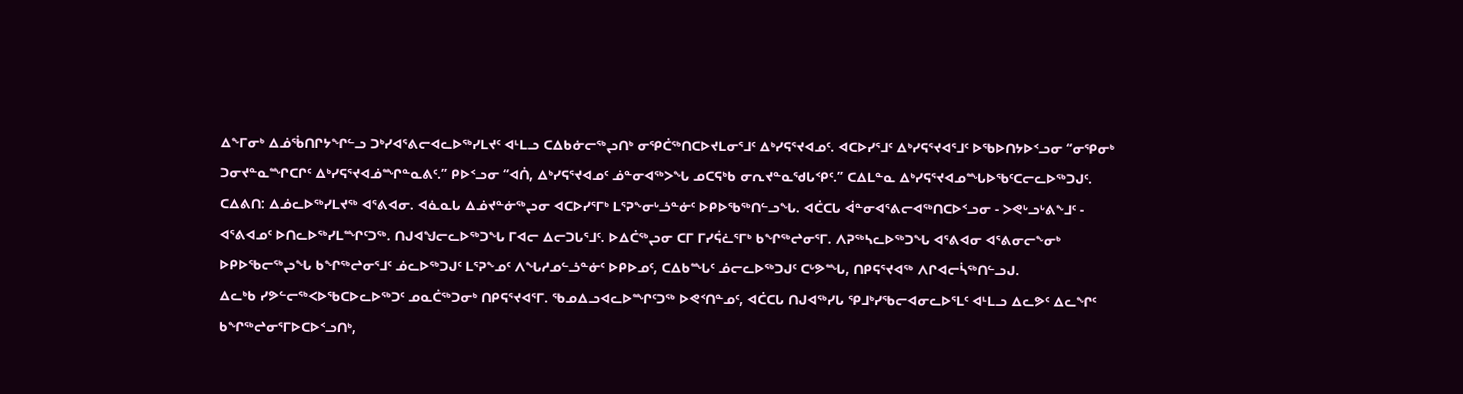ᐃᖕᒥᓂᒃ ᐃᓅᖄᑎᒋᔭᖏᓪᓗ ᑐᒃᓯᐊᕐᕕᓕᐊᓚᐅᖅᓯᒪᔪᑦ ᐊᒻᒪᓗ ᑕᐃᑲᓃᓕᖅᖢᑎᒃ ᓂᕿᑖᖅᑎᑕᐅᔪᒪᓂᕐᒧᑦ ᐃᒃᓯᕋᕐᔪᐊᓄᑦ. ᐊᑕᐅᓯᕐᒧᑦ ᐃᒃᓯᕋᕐᔪᐊᕐᒧᑦ ᐅᖃᐅᑎᔭᐅᑉᓗᓂ “ᓂᕿᓂᒃ ᑐᓂᔪᓐᓇᙱᑕᒋᑦ ᐃᒃᓯᕋᕐᔪᐊᓅᙱᓐᓇᕕᑦ.” ᑭᐅᑉᓗᓂ “ᐊᑏ, ᐃᒃᓯᕋᕐᔪᐊᓄᑦ ᓅᓐᓂᐊᖅᐳᖓ ᓄᑕᕋᒃᑲ ᓂᕆᔪᓐᓇᖁᒐᑉᑭᑦ.” ᑕᐃᒪᓐᓇ ᐃᒃᓯᕋᕐᔪᐊᓄᙵᐅᖃᑦᑕᓕᓚᐅᖅᑐᒍᑦ.
ᑕᐃᕕᑎ: ᐃᓅᓚᐅᖅᓯᒪᔪᖅ ᐊᕐᕕᐊᓂ. ᐊᓈᓇᒐ ᐃᓅᔪᓐᓃᖅᖢᓂ ᐊᑕᐅᓯᕐᒥᒃ ᒪᕐᕈᖕᓂᒡᓘᓐᓃᑦ ᐅᑭᐅᖃᖅᑎᓪᓗᖓ. ᐊᑖᑕᒐ ᐋᓐᓂᐊᕐᕕᓕᐊᖅᑎᑕᐅᑉᓗᓂ - ᐳᕙᒡᓗᒡᕕᖕᒧᑦ - ᐊᕐᕕᐊᓄᑦ ᐅᑎᓚᐅᖅᓯᒪᙱᑦᑐᖅ. ᑎᒍᐊᖑᓕᓚᐅᖅᑐᖓ ᒥᐊᓕ ᐃᓕᑐᒐᕐᒧᑦ. ᐅᐃᑖᖅᖢᓂ ᑕᒥ ᒥᓯᕌᓛᕐᒥᒃ ᑲᖏᖅᖠᓂᕐᒥ. ᐱᕈᖅᓴᓚᐅᖅᑐᖓ ᐊᕐᕕᐊᓂ ᐊᕐᕕᓂᓕᖕᓂᒃ ᐅᑭᐅᖃᓕᖅᖢᖓ ᑲᖏᖅᖠᓂᕐᒧᑦ ᓅᓚᐅᖅᑐᒍᑦ ᒪᕐᕈᖕᓄᑦ ᐱᖓᓱᓄᓪᓘᓐᓃᑦ ᐅᑭᐅᓄᑦ, ᑕᐃᑲᙵᑦ ᓅᓕᓚᐅᖅᑐᒍᑦ ᑕᒡᕗᙵ, ᑎᑭᕋᕐᔪᐊᖅ ᐱᒋᐊᓕᓵᖅᑎᓪᓗᒍ.
ᐃᓚᒃᑲ ᓯᕗᓪᓕᖅᐸᐅᖃᑕᐅᓚᐅᖅᑐᑦ ᓄᓇᑖᖅᑐᓂᒃ ᑎᑭᕋᕐᔪᐊᕐᒥ. ᖃᓄᐃᓗᐊᓚᐅᙱᑦᑐᖅ ᐅᕙᑉᑎᓐᓄᑦ, ᐊᑖᑕᒐ ᑎᒍᐊᖅᓯᒐ ᕿᒧᒃᓯᖃᓕᐊᓂᓚᐅᕐᒪᑦ ᐊᒻᒪᓗ ᐃᓚᕗᑦ ᐃᓚᖏᑦ ᑲᖏᖅᖠᓂᕐᒥᐅᑕᐅᑉᓗᑎᒃ,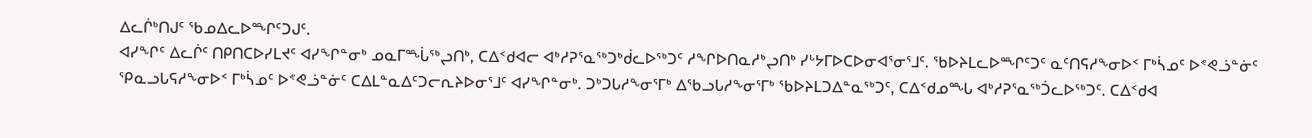ᐃᓚᒌᒃᑎᒍᑦ ᖃᓄᐃᓚᐅᙱᑦᑐᒍᑦ.
ᐊᓯᖏᑦ ᐃᓚᒌᑦ ᑎᑭᑎᑕᐅᓯᒪᔪᑦ ᐊᓯᖏᓐᓂᒃ ᓄᓇᒥᙶᖅᖢᑎᒃ, ᑕᐃᑉᑯᐊᓕ ᐊᒃᓱᕈᕐᓇᖅᑐᒃᑰᓚᐅᖅᑐᑦ ᓱᖏᐅᑎᓇᓱᒃᖢᑎᒃ ᓯᒡᔭᒥᐅᑕᐅᓂᐊᕐᓂᕐᒧᑦ. ᖃᐅᔨᒪᓚᐅᙱᑦᑐᑦ ᓇᑦᑎᕋᓱᖕᓂᐅᑉ ᒥᒃᓵᓄᑦ ᐅᕝᕙᓘᓐᓃᑦ ᕿᓇᓗᒐᕋᓱᖕᓂᐅᑉ ᒥᒃᓵᓄᑦ ᐅᕝᕙᓘᓐᓃᑦ ᑕᐃᒪᓐᓇᐃᑦᑐᓕᕆᔨᐅᓂᕐᒧᑦ ᐊᓯᖏᓐᓂᒃ. ᑐᒃᑐᒐᓱᖕᓂᕐᒥᒃ ᐃᖃᓗᒐᓱᖕᓂᕐᒥᒃ ᖃᐅᔨᒪᑐᐃᓐᓇᖅᑐᑦ, ᑕᐃᑉᑯᓄᙵ ᐊᒃᓱᕈᕐᓇᖅᑑᓚᐅᖅᑐᑦ. ᑕᐃᑉᑯᐊ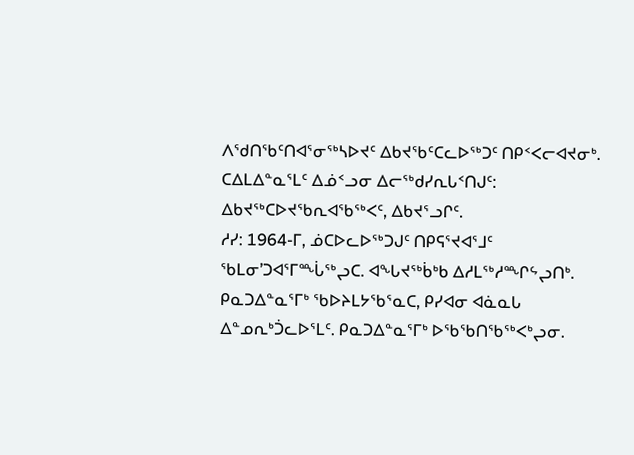ᐱᖁᑎᖃᑦᑎᐊᕐᓂᖅᓴᐅᔪᑦ ᐃᑲᔪᖃᑦᑕᓚᐅᖅᑐᑦ ᑎᑭᑉᐸᓕᐊᔪᓂᒃ. ᑕᐃᒪᐃᓐᓇᕐᒪᑦ ᐃᓅᑉᓗᓂ ᐃᓕᖅᑯᓯᕆᒐᑉᑎᒍᑦ: ᐃᑲᔪᖅᑕᐅᔪᖃᕆᐊᖃᖅᐸᑦ, ᐃᑲᔪᕐᓗᒋᑦ.
ᓱᓯ: 1964-ᒥ, ᓅᑕᐅᓚᐅᖅᑐᒍᑦ ᑎᑭᕋᕐᔪᐊᕐᒧᑦ ᖃᒪᓂ’ᑐᐊᕐᒥᙶᖅᖢᑕ. ᐊᖓᔪᖅᑳᒃᑲ ᐃᓱᒪᖅᓱᙱᖦᖢᑎᒃ. ᑭᓇᑐᐃᓐᓇᕐᒥᒃ ᖃᐅᔨᒪᔭᖃᕐᓇᑕ, ᑭᓯᐊᓂ ᐊᓈᓇᒐ ᐃᓐᓄᕆᒃᑑᓚᐅᕐᒪᑦ. ᑭᓇᑐᐃᓐᓇᕐᒥᒃ ᐅᖃᖃᑎᖃᖅᐸᒃᖢᓂ.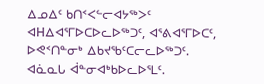ᐃᓄᐃᑦ ᑲᑎᑉᐸᓪᓕᐊᔭᖅᐳᑦ ᐊHᐃᐊᕐᒥᐅᑕᐅᓚᐅᖅᑐᑦ, ᐊᕐᕕᐊᕐᒥᐅᑕᑦ, ᐅᕙᑉᑎᓐᓂᒃ ᐃᑲᔪᖃᑦᑕᓕᓚᐅᖅᑐᑦ.
ᐊᓈᓇᒐ ᐋᓐᓂᐊᒃᑲᐅᓚᐅᕐᒪᑦ.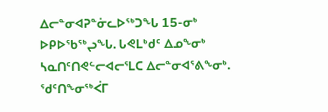ᐃᓕᓐᓂᐊᕈᓐᓃᓚᐅᖅᑐᖓ 15-ᓂᒃ ᐅᑭᐅᖃᖅᖢᖓ. ᒐᕙᒪᒃᑯᑦ ᐃᓄᖕᓂᒃ ᓴᓇᑎᑦᑎᕙᓪᓕᐊᓕᕐᒪᑕ ᐃᓕᓐᓂᐊᕐᕕᖕᓂᒃ. ᖁᑦᑎᖕᓂᖅᐹᒥ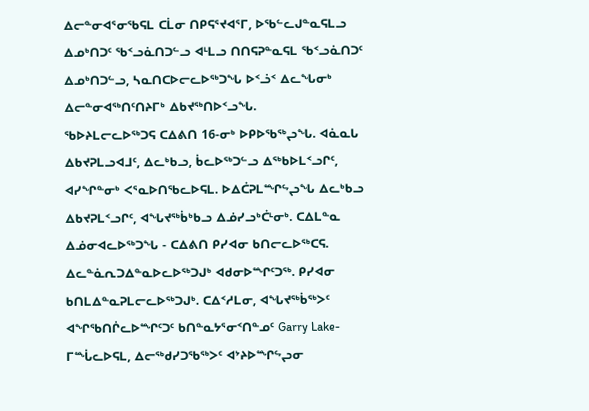ᐃᓕᓐᓂᐊᕐᓂᖃᕋᒪ ᑕᒫᓂ ᑎᑭᕋᕐᔪᐊᕐᒥ, ᐅᖃᓪᓚᒍᓐᓇᕋᒪᓗ ᐃᓄᒃᑎᑐᑦ ᖃᑉᓗᓈᑎᑐᓪᓗ ᐊᒻᒪᓗ ᑎᑎᕋᕈᓐᓇᕋᒪ ᖃᑉᓗᓈᑎᑐᑦ ᐃᓄᒃᑎᑐᓪᓗ, ᓴᓇᑎᑕᐅᓕᓚᐅᖅᑐᖓ ᐅᑉᓘᑉ ᐃᓚᖓᓂᒃ ᐃᓕᓐᓂᐊᖅᑎᑦᑎᔨᒥᒃ ᐃᑲᔪᖅᑎᐅᑉᓗᖓ.
ᖃᐅᔨᒪᓕᓚᐅᖅᑐᕋ ᑕᐃᕕᑎ 16-ᓂᒃ ᐅᑭᐅᖃᖅᖢᖓ. ᐊᓈᓇᒐ ᐃᑲᔪᕈᒪᓗᐊᒧᑦ, ᐃᓚᒃᑲᓗ, ᑳᓚᐅᖅᑐᓪᓗ ᐃᖅᑲᐅᒪᑉᓗᒋᑦ, ᐊᓯᖏᓐᓂᒃ ᐸᕐᓇᐅᑎᖃᓚᐅᕋᒪ. ᐅᐃᑖᕈᒪᙱᖦᖢᖓ ᐃᓚᒃᑲᓗ ᐃᑲᔪᕈᒪᑉᓗᒋᑦ, ᐊᖓᔪᖅᑳᒃᑲᓗ ᐃᓅᓯᓗᒃᑖᒻᓂᒃ. ᑕᐃᒪᓐᓇ ᐃᓅᓂᐊᓚᐅᖅᑐᖓ - ᑕᐃᕕᑎ ᑭᓯᐊᓂ ᑲᑎᓕᓚᐅᖅᑕᕋ.
ᐃᓚᓐᓈᕆᑐᐃᓐᓇᐅᓚᐅᖅᑐᒍᒃ ᐊᑯᓂᐅᙱᑦᑐᖅ. ᑭᓯᐊᓂ ᑲᑎᒪᐃᓐᓇᕈᒪᓕᓚᐅᖅᑐᒍᒃ. ᑕᐃᑉᓱᒪᓂ, ᐊᖓᔪᖅᑳᖅᐳᑦ ᐊᖏᖃᑎᒌᓚᐅᙱᑦᑐᑦ ᑲᑎᓐᓇᔭᕐᓂᑉᑎᓐᓄᑦ Garry Lake-ᒥᙶᓚᐅᕋᒪ, ᐃᓕᖅᑯᓯᑐᖃᖅᐳᑦ ᐊᔾᔨᐅᙱᖦᖢᓂ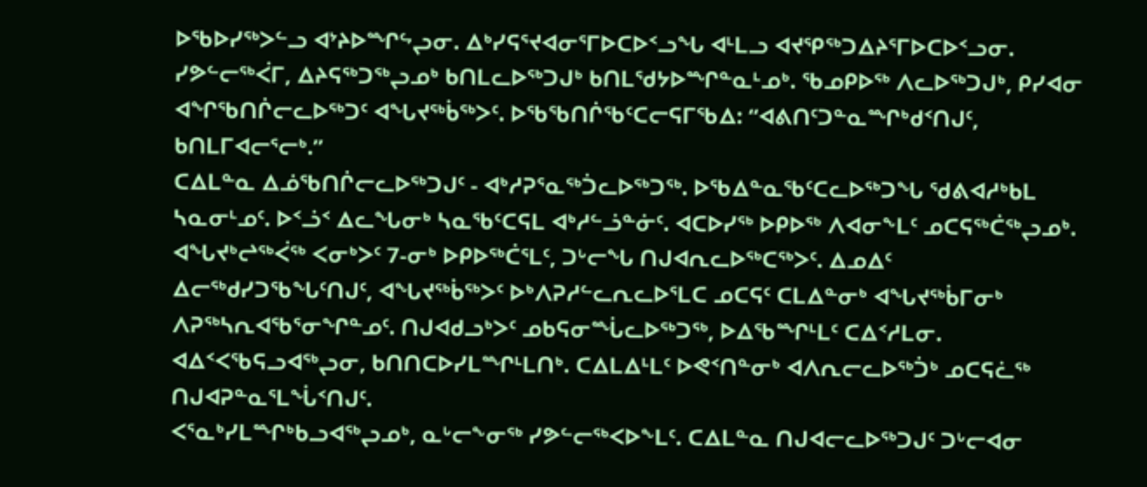ᐅᖃᐅᓯᖅᐳᓪᓗ ᐊᔾᔨᐅᙱᖦᖢᓂ. ᐃᒃᓯᕋᕐᔪᐊᓂᕐᒥᐅᑕᐅᑉᓗᖓ ᐊᒻᒪᓗ ᐊᔪᕿᖅᑐᐃᔨᕐᒥᐅᑕᐅᑉᓗᓂ.
ᓯᕗᓪᓕᖅᐹᒥ, ᐃᔨᕋᖅᑐᖅᖢᓄᒃ ᑲᑎᒪᓚᐅᖅᑐᒍᒃ ᑲᑎᒪᖁᔭᐅᙱᓐᓇᒻᓄᒃ. ᖃᓄᑭᐅᖅ ᐱᓚᐅᖅᑐᒍᒃ, ᑭᓯᐊᓂ ᐊᖏᖃᑎᒌᓕᓚᐅᖅᑐᑦ ᐊᖓᔪᖅᑳᖅᐳᑦ. ᐅᖃᖃᑎᒌᖃᑦᑕᓕᕋᒥᖃᐃ: “ᐊᕕᑎᑦᑐᓐᓇᙱᒃᑯᑉᑎᒍᑦ, ᑲᑎᒪᒥᐊᓕᕐᓕᒃ.”
ᑕᐃᒪᓐᓇ ᐃᓅᖃᑎᒌᓕᓚᐅᖅᑐᒍᑦ - ᐊᒃᓱᕈᕐᓇᖅᑑᓚᐅᖅᑐᖅ. ᐅᖃᐃᓐᓇᖃᑦᑕᓚᐅᖅᑐᖓ ᖁᕕᐊᓱᒃᑲᒪ ᓴᓇᓂᒻᓄᑦ. ᐅᑉᓘᑉ ᐃᓚᖓᓂᒃ ᓴᓇᖃᑦᑕᕋᒪ ᐊᒃᓱᓪᓘᓐᓃᑦ. ᐊᑕᐅᓯᖅ ᐅᑭᐅᖅ ᐱᐊᓂᖕᒪᑦ ᓄᑕᕋᖅᑖᖅᖢᓄᒃ.
ᐊᖓᔪᒃᖠᖅᐹᖅ ᐸᓂᒃᐳᑦ 7-ᓂᒃ ᐅᑭᐅᖅᑖᕐᒪᑦ, ᑐᒡᓕᖓ ᑎᒍᐊᕆᓚᐅᖅᑕᖅᐳᑦ. ᐃᓄᐃᑦ ᐃᓕᖅᑯᓯᑐᖃᖓᑦᑎᒍᑦ, ᐊᖓᔪᖅᑳᖅᐳᑦ ᐅᒃᐱᕈᓱᓪᓚᕆᓚᐅᕐᒪᑕ ᓄᑕᕋᑦ ᑕᒪᐃᓐᓂᒃ ᐊᖓᔪᖅᑳᒥᓂᒃ ᐱᕈᖅᓴᕆᐊᖃᕐᓂᖏᓐᓄᑦ. ᑎᒍᐊᑯᓗᒃᐳᑦ ᓄᑲᕋᓂᙶᓚᐅᖅᑐᖅ, ᐅᐃᖃᙱᒻᒪᑦ ᑕᐃᑉᓱᒪᓂ. ᐊᐃᑉᐸᖃᕋᓗᐊᖅᖢᓂ, ᑲᑎᑎᑕᐅᓯᒪᙱᒻᒪᑎᒃ. ᑕᐃᒪᐃᒻᒪᑦ ᐅᕙᑉᑎᓐᓂᒃ ᐊᐱᕆᓕᓚᐅᖅᑑᒃ ᓄᑕᕋᓛᖅ ᑎᒍᐊᕈᓐᓇᕐᒪᖔᑉᑎᒍᑦ.
ᐸᕐᓇᒃᓯᒪᙱᒃᑲᓗᐊᖅᖢᓄᒃ, ᓇᒡᓕᖕᓂᖅ ᓯᕗᓪᓕᖅᐸᐅᖕᒪᑦ. ᑕᐃᒪᓐᓇ ᑎᒍᐊᓕᓚᐅᖅᑐᒍᑦ ᑐᒡᓕᐊᓂ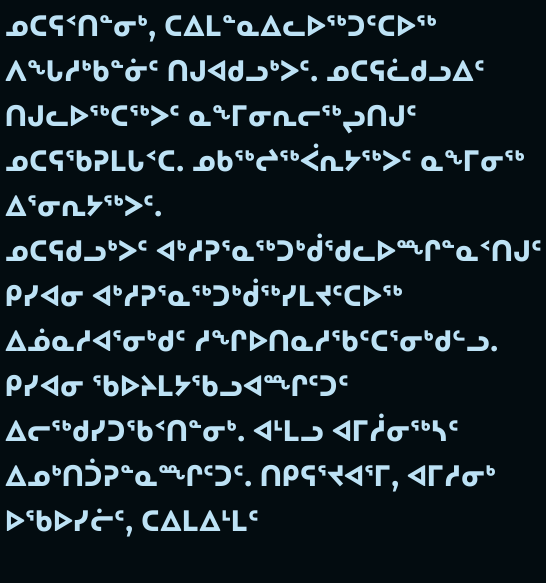ᓄᑕᕋᑉᑎᓐᓂᒃ, ᑕᐃᒪᓐᓇᐃᓚᐅᖅᑐᑦᑕᐅᖅ ᐱᖓᓱᒃᑲᓐᓃᑦ ᑎᒍᐊᑯᓗᒃᐳᑦ. ᓄᑕᕋᓛᑯᓗᐃᑦ ᑎᒍᓚᐅᖅᑕᖅᐳᑦ ᓇᖕᒥᓂᕆᓕᖅᖢᑎᒍᑦ ᓄᑕᕋᖃᕈᒪᒐᑉᑕ. ᓄᑲᖅᖠᖅᐹᕆᔭᖅᐳᑦ ᓇᖕᒥᓂᖅ ᐃᕐᓂᕆᔭᖅᐳᑦ.
ᓄᑕᕋᑯᓗᒃᐳᑦ ᐊᒃᓱᕈᕐᓇᖅᑐᒃᑰᖁᓚᐅᙱᓐᓇᑉᑎᒍᑦ ᑭᓯᐊᓂ ᐊᒃᓱᕈᕐᓇᖅᑐᒃᑰᖅᓯᒪᔪᑦᑕᐅᖅ ᐃᓅᓇᓱᐊᕐᓂᒃᑯᑦ ᓱᖏᐅᑎᓇᓱᖃᑦᑕᕐᓂᒃᑯᓪᓗ. ᑭᓯᐊᓂ ᖃᐅᔨᒪᔭᖃᓗᐊᙱᑦᑐᑦ ᐃᓕᖅᑯᓯᑐᖃᑉᑎᓐᓂᒃ. ᐊᒻᒪᓗ ᐊᒥᓲᓂᖅᓴᑦ ᐃᓄᒃᑎᑑᕈᓐᓇᙱᑦᑐᑦ. ᑎᑭᕋᕐᔪᐊᕐᒥ, ᐊᒥᓱᓂᒃ ᐅᖃᐅᓯᓖᑦ, ᑕᐃᒪᐃᒻᒪᑦ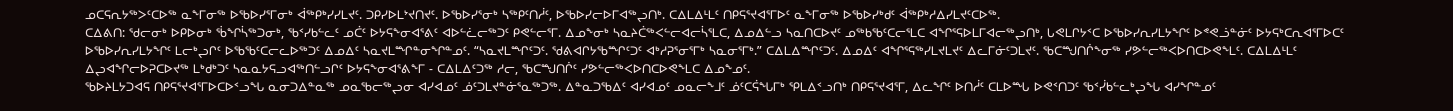ᓄᑕᕋᕆᔭᖅᐳᑦᑕᐅᖅ ᓇᖕᒥᓂᖅ ᐅᖃᐅᓯᕐᒥᓂᒃ ᐋᖅᑭᒃᓯᓯᒪᔪᑦ. ᑐᑭᓯᐅᒪᔾᔪᑎᔪᑦ. ᐅᖃᐅᓯᕐᓂᒃ ᓴᖅᑭᑦᑎᓲᑦ, ᐅᖃᐅᓯᓕᐅᒥᐊᖅᖢᑎᒃ. ᑕᐃᒪᐃᒻᒪᑦ ᑎᑭᕋᕐᔪᐊᕐᒥᐅᑦ ᓇᖕᒥᓂᖅ ᐅᖃᐅᓯᒃᑯᑦ ᐋᖅᑭᒃᓱᐃᓯᒪᔪᑦᑕᐅᖅ.
ᑕᐃᕕᑎ: ᖁᓕᓂᒃ ᐅᑭᐅᓂᒃ ᖄᖏᓵᖅᑐᓂᒃ, ᖃᑉᓯᑲᓪᓚᑦ ᓄᑖᑦ ᐅᔭᕋᖕᓂᐊᕐᕕᑦ ᐊᐅᓪᓛᓕᖅᑐᑦ ᑭᕙᓪᓕᕐᒥ. ᐃᓄᖕᓂᒃ ᓴᓇᔨᑖᖅᐸᓪᓕᐊᓕᓵᕐᒪᑕ, ᐃᓄᐃᓪᓗ ᓴᓇᑎᑕᐅᔪᑦ ᓄᖅᑲᖃᑦᑕᓕᕐᒪᑕ ᐊᖏᕐᕋᐅᒪᒥᐊᓕᖅᖢᑎᒃ, ᒐᕙᒪᒋᔭᑉᑕ ᐅᖃᐅᓯᕆᓯᒪᔭᖏᑦ ᐅᕝᕙᓘᓐᓃᑦ ᐅᔭᕋᒃᑕᕆᐊᕐᒥᐅᑕᑦ ᐅᖃᐅᓯᕆᓯᒪᔭᖏᑦ ᒪᓕᒃᖢᒋᑦ ᐅᖃᖃᑦᑕᓕᓚᐅᖅᑐᑦ ᐃᓄᐃᑦ ᓴᓇᔪᒪᙱᓐᓂᖏᓐᓄᑦ. “ᓴᓇᔪᒪᙱᑦᑐᑦ. ᖁᕕᐊᒋᔭᖃᙱᑦᑐᑦ ᐊᒃᓱᕈᕐᓂᕐᒥᒃ ᓴᓇᓂᕐᒥᒃ.” ᑕᐃᒪᐃᙱᑦᑐᑦ. ᐃᓄᐃᑦ ᐊᖏᕐᕋᖅᓯᒪᔪᒪᔪᑦ ᐃᓚᒥᓃᑦᑐᒪᔪᑦ. ᖃᑕᙳᑎᒌᖕᓂᖅ ᓯᕗᓪᓕᖅᐸᐅᑎᑕᐅᕙᖕᒪᑦ. ᑕᐃᒪᐃᒻᒪᑦ ᐃᖢᐊᖏᓕᐅᕈᑕᐅᔪᖅ ᒪᒃᑯᒃᑐᑦ ᓴᓇᓇᔭᕋᓗᐊᖅᑎᓪᓗᒋᑦ ᐅᔭᕋᖕᓂᐊᕐᕕᖕᒥ - ᑕᐃᒪᐃᑦᑐᖅ ᓱᓕ, ᖃᑕᙳᑎᒌᑦ ᓯᕗᓪᓕᖅᐸᐅᑎᑕᐅᕙᖕᒪᑕ ᐃᓄᖕᓄᑦ.
ᖃᐅᔨᒪᔭᑐᐊᕋ ᑎᑭᕋᕐᔪᐊᕐᒥᐅᑕᐅᑉᓗᖓ ᓇᓂᑐᐃᓐᓇᖅ ᓄᓇᖃᓕᖅᖢᓂ ᐊᓯᐊᓄᑦ ᓅᑦᑐᒪᔪᓐᓃᕐᓇᖅᑐᖅ. ᐃᓐᓇᑐᖃᐃᑦ ᐊᓯᐊᓄᑦ ᓄᓇᓕᖕᒧᑦ ᓅᑦᑕᕌᖓᒥᒃ ᕿᒪᐃᑉᓗᑎᒃ ᑎᑭᕋᕐᔪᐊᕐᒥ, ᐃᓚᖏᑦ ᐅᑎᓲᑦ ᑕᒪᐅᙵ ᐅᕙᑉᑎᑐᑦ ᖃᑉᓰᑲᓪᓚᒃᖢᖓ ᐊᓯᖏᓐᓄᑦ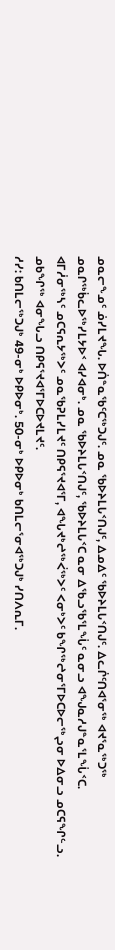ᓄᓇᓕᖕᓄᑦ ᓅᓯᒪᔪᖓ. ᐅᑏᓐᓇᖃᑦᑕᖅᑐᒍᑦ. ᓄᓇ ᖃᐅᔨᒪᒐᑉᑎᒍᑦ, ᐃᓄᐃᑦ ᖃᐅᔨᒪᒐᑉᑎᒍᑦ. ᐃᓚᒌᑦᑎᐊᕐᓂᖅ ᐊᔪᕐᓇᖅᑐᖅ ᓄᓇᒋᖅᑳᓚᐅᖅᓯᒪᔭᐅᑉ ᐊᓯᐊᓂᒃ. ᓄᓇ ᖃᐅᔨᒪᒐᑉᑎᒍᑦ, ᖃᐅᔨᒪᒐᑉᑕ ᓇᓂ ᐃᖃᓗᖃᕐᒪᖔᑦ ᓇᓂᓗ ᐊᖑᓇᓱᒍᓐᓇᕐᒪᖔᑉᑕ.
ᐊᒥᓲᓂᖅᓴᑦ ᓄᑕᕋᕆᔭᖅᐳᑦ ᓄᓇᖃᕈᒪᓯᒪᔪᑦ ᑎᑭᕋᕐᔪᐊᕐᒥ, ᐊᖓᔪᒃᖠᖅᐹᖅᐳᑦ ᐸᓂᒃᐳᑦ ᑲᖏᖅᖠᓂᕐᒥᐅᑕᐅᓕᖅᖢᓂ ᐅᐃᓂᓗ ᓄᑕᕋᖏᓪᓗ. ᓄᑲᖏᖅ ᐊᓂᖓᓗ ᑎᑭᕋᕐᔪᐊᕐᒥᐅᑕᐅᔪᒪᔪᑦ.
ᓱᓯ: ᑲᑎᒪᓕᖅᑐᒍᒃ 49-ᓂᒃ ᐅᑭᐅᓂᒃ. 50-ᓂᒃ ᐅᑭᐅᓂᒃ ᑲᑎᒪᓕᕐᓂᐊᖅᑐᒍᒃ ᓯᑎᐱᕆᒥ.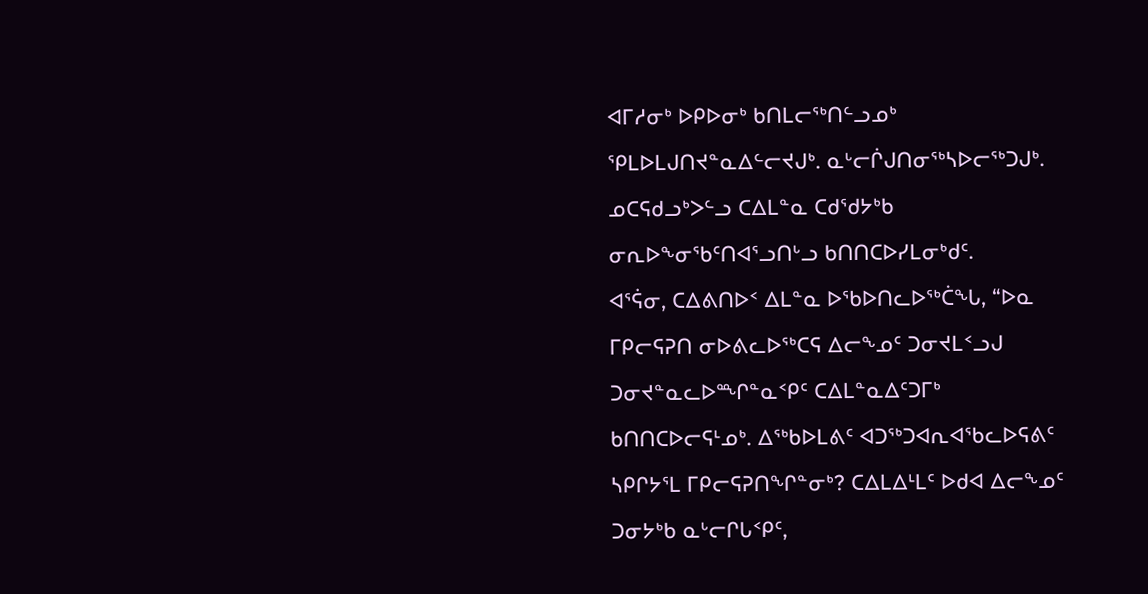ᐊᒥᓱᓂᒃ ᐅᑭᐅᓂᒃ ᑲᑎᒪᓕᖅᑎᓪᓗᓄᒃ ᕿᒪᐅᒪᒍᑎᔪᓐᓇᐃᓪᓕᔪᒍᒃ. ᓇᒡᓕᒌᒍᑎᓂᖅᓴᐅᓕᖅᑐᒍᒃ. ᓄᑕᕋᑯᓗᒃᐳᓪᓗ ᑕᐃᒪᓐᓇ ᑕᑯᖁᔭᒃᑲ ᓂᕆᐅᖕᓂᖃᑦᑎᐊᕐᓗᑎᒡᓗ ᑲᑎᑎᑕᐅᓯᒪᓂᒃᑯᑦ.
ᐊᕐᕌᓂ, ᑕᐃᕕᑎᐅᑉ ᐃᒪᓐᓇ ᐅᖃᐅᑎᓚᐅᖅᑖᖓ, “ᐅᓇ ᒥᑭᓕᕋᕈᑎ ᓂᐅᕕᓚᐅᖅᑕᕋ ᐃᓕᖕᓄᑦ ᑐᓂᔪᒪᑉᓗᒍ ᑐᓂᔪᓐᓇᓚᐅᙱᓐᓇᑉᑭᑦ ᑕᐃᒪᓐᓇᐃᑦᑐᒥᒃ ᑲᑎᑎᑕᐅᓕᕋᒻᓄᒃ. ᐃᖅᑲᐅᒪᕕᑦ ᐊᑐᖅᑐᐊᕆᐊᖃᓚᐅᕋᕕᑦ ᓴᑭᒋᔭᕐᒪ ᒥᑭᓕᕋᕈᑎᖏᓐᓂᒃ? ᑕᐃᒪᐃᒻᒪᑦ ᐅᑯᐊ ᐃᓕᖕᓄᑦ ᑐᓂᔭᒃᑲ ᓇᒡᓕᒋᒐᑉᑭᑦ,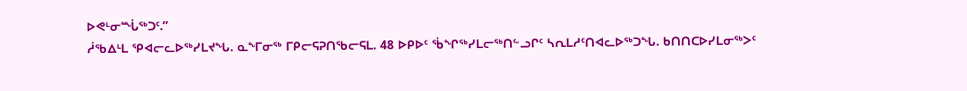ᐅᕙᒻᓂᙶᖅᑐᑦ.”
ᓲᖃᐃᒻᒪ ᕿᐊᓕᓚᐅᖅᓯᒪᔪᖓ. ᓇᖕᒥᓂᖅ ᒥᑭᓕᕋᕈᑎᖃᓕᕋᒪ. 48 ᐅᑭᐅᑦ ᖄᖏᖅᓯᒪᓕᖅᑎᓪᓗᒋᑦ ᓴᕆᒪᓱᑦᑎᐊᓚᐅᖅᑐᖓ. ᑲᑎᑎᑕᐅᓯᒪᓂᖅᐳᑦ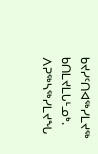ᑲᔪᓯᑦᑎᐊᖅᓯᒪᔪᖅ ᑲᑎᒪᔪᒪᒐᒻᓄᒃ. ᐱᕈᖅᓴᖅᓯᒪᔪᖓ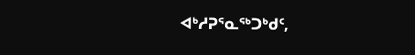ᐊᒃᓱᕈᕐᓇᖅᑐᒃᑯᑦ,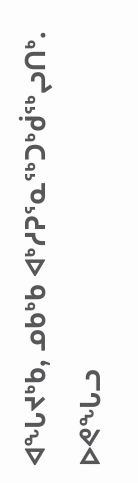ᐊᖓᔪᒃᑲ, ᓄᑲᒃᑲ ᐊᒃᓱᕈᕐᓇᖅᑐᒃᑰᖅᖢᑎᒃ. ᐅᕙᖓᓗ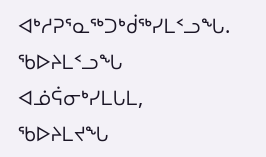ᐊᒃᓱᕈᕐᓇᖅᑐᒃᑰᖅᓯᒪᑉᓗᖓ. ᖃᐅᔨᒪᑉᓗᖓ ᐊᓅᕌᓂᒃᓯᒪᒐᒪ, ᖃᐅᔨᒪᔪᖓ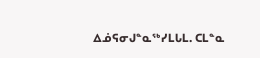ᐃᓅᕋᓂᒍᓐᓇᖅᓯᒪᒐᒪ. ᑕᒪᓐᓇ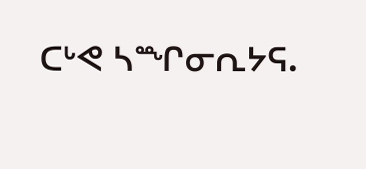ᑕᒡᕙ ᓴᙱᓂᕆᔭᕋ.